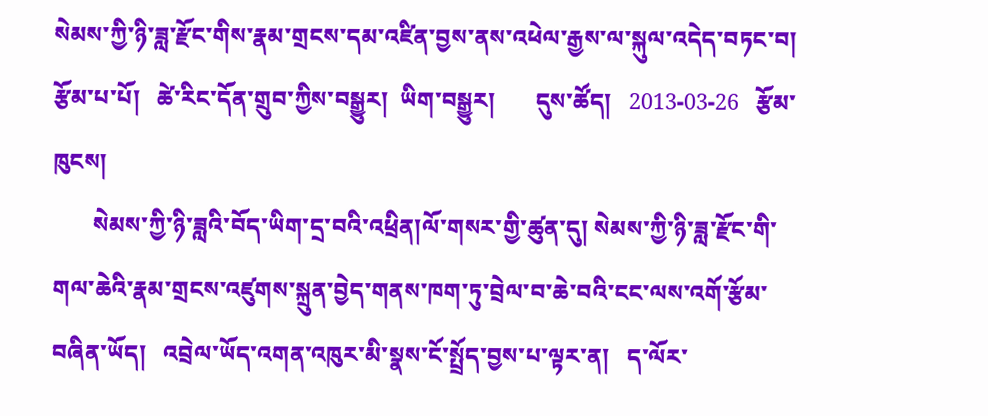སེམས་ཀྱི་ཉི་ཟླ་རྫོང་གིས་རྣམ་གྲངས་དམ་འཛིན་བྱས་ནས་འཕེལ་རྒྱས་ལ་སྐུལ་འདེད་བཏང་བ།
རྩོམ་པ་པོ།   ཚེ་རིང་དོན་གྲུབ་ཀྱིས་བསྒྱུར།  ཡིག་བསྒྱུར།       དུས་ཚོད།   2013-03-26   རྩོམ་ཁུངས།
       སེམས་ཀྱི་ཉི་ཟླའི་བོད་ཡིག་དྲ་བའི་འཕྲིན།ལོ་གསར་གྱི་ཚུན་དུ། སེམས་ཀྱི་ཉི་ཟླ་རྫོང་གི་གལ་ཆེའི་རྣམ་གྲངས་འཛུགས་སྐྲུན་བྱེད་གནས་ཁག་ཏུ་བྲེལ་བ་ཆེ་བའི་ངང་ལས་འགོ་རྩོམ་བཞིན་ཡོད།   འབྲེལ་ཡོད་འགན་འཁུར་མི་སྣས་ངོ་སྤྲོད་བྱས་པ་ལྟར་ན།   ད་ལོར་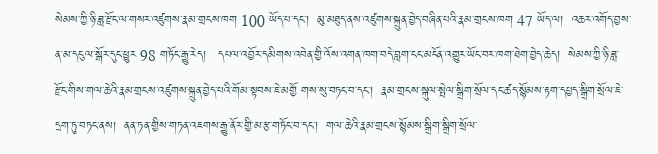སེམས་ཀྱི་ཉི་ཟླ་རྫོང་ལ་གསར་འཛུགས་རྣམ་གྲངས་ཁག 100 ཡོད་པ་དང་།  མུ་མཐུད་ནས་འཛུགས་སྐྲུན་བྱེད་བཞིན་པའི་རྣམ་གྲངས་ཁག 47 ཡོད་ལ།  འཆར་འགོད་བྱས་ན་མ་དངུལ་སྒོར་དུང་ཕྱུར 98 གཏོང་རྒྱུ་རེད།   དཔལ་འབྱོར་དམིགས་འབེན་གྱི་འོས་འགན་ཁག་བདེ་བླག་ངང་མངོན་འགྱུར་ཡོང་བར་ཁག་ཐེག་བྱེད་ཆེད།  སེམས་ཀྱི་ཉི་ཟླ་རྫོང་གིས་གལ་ཆེའི་རྣམ་གྲངས་འཛུགས་སྐྲུན་བྱེད་པའི་གོམ་སྟབས་ཇེ་མགྱོ གས་སུ་བཏང་བ་དང་།  རྣམ་གྲངས་སྐུལ་སྤེལ་སྒྲིག་སྲོལ་དང་ཚད་སྙོམས་རྟག་དཔྱད་སྒྲིག་སྲོལ་ཇེ་དྲག་ཏུ་བཏང་ནས།  ནན་ཏན་གྱིས་གཏན་འཇགས་རྒྱུ་ནོར་གྱི་མ་རྩ་གཏོང་བ་དང་།  གལ་ཆེའི་རྣམ་གྲངས་སྙོམས་སྒྲིག་སྒྲིག་སྲོལ་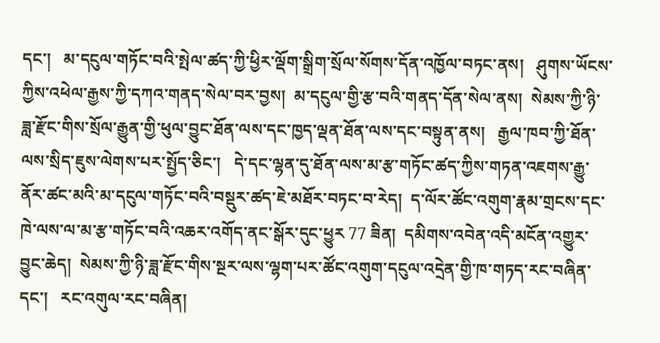དང་།   མ་དངུལ་གཏོང་བའི་སྤེལ་ཚད་ཀྱི་ཕྱིར་ལྡོག་སྒྲིག་སྲོལ་སོགས་དོན་འཁྱོལ་བཏང་ནས།   ཤུགས་ཡོངས་ཀྱིས་འཕེལ་རྒྱས་ཀྱི་དཀའ་གནད་སེལ་བར་བྱས།  མ་དངུལ་གྱི་རྩ་བའི་གནད་དོན་སེལ་ནས།  སེམས་ཀྱི་ཉི་ཟླ་རྫོང་གིས་སྲོལ་རྒྱུན་གྱི་ཕུལ་བྱུང་ཐོན་ལས་དང་ཁྱད་ལྡན་ཐོན་ལས་དང་བསྟུན་ནས།   རྒྱལ་ཁབ་ཀྱི་ཐོན་ལས་སྲིད་ཇུས་ལེགས་པར་སྤྱོད་ཅིང་།   དེ་དང་ལྷན་དུ་ཐོན་ལས་མ་རྩ་གཏོང་ཚད་ཀྱིས་གཏན་འཇགས་རྒྱུ་ནོར་ཚང་མའི་མ་དངུལ་གཏོང་བའི་བསྡུར་ཚད་ཇེ་མཐོར་བཏང་བ་རེད།  ད་ལོར་ཚོང་འགུག་རྣམ་གྲངས་དང་ཁེ་ལས་ལ་མ་རྩ་གཏོང་བའི་འཆར་འགོད་ནང་སྒོར་དུང་ཕྱུར 77 ཟིན།  དམིགས་འབེན་འདི་མངོན་འགྱུར་བྱུང་ཆེད།  སེམས་ཀྱི་ཉི་ཟླ་རྫོང་གིས་སྔར་ལས་ལྷག་པར་ཚོང་འགུག་དངུལ་འདྲེན་གྱི་ཁ་གཏད་རང་བཞིན་དང་།   རང་འགུལ་རང་བཞིན།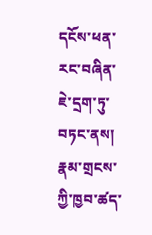དངོས་ཕན་རང་བཞིན་ཇེ་དྲག་ཏུ་བཏང་ནས།  རྣམ་གྲངས་ཀྱི་ཁྱབ་ཚད་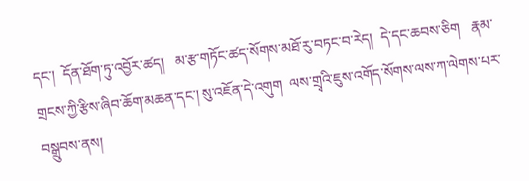དང་།  དོན་ཐོག་ཏུ་འབྱོར་ཚད།   མ་རྩ་གཏོང་ཚད་སོགས་མཐོ་རུ་བཏང་བ་རེད།  དེ་དང་ཆབས་ཅིག   རྣམ་གྲངས་ཀྱི་རྩིས་ཞིབ་ཆོག་མཆན་དང་། སུ་འཇོན་དེ་འགུག  ལས་གྲྭའི་ཇུས་འགོད་སོགས་ལས་ཀ་ལེགས་པར་བསྒྲུབས་ནས།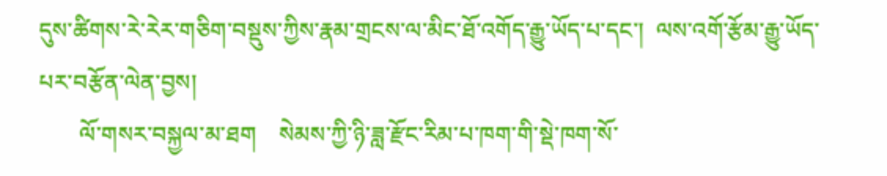དུས་ཚིགས་རེ་རེར་གཅིག་བསྡུས་ཀྱིས་རྣམ་གྲངས་ལ་མིང་ཐོ་འགོད་རྒྱུ་ཡོད་པ་དང་།  ལས་འགོ་རྩོམ་རྒྱུ་ཡོད་པར་བརྩོན་ལེན་བྱས།
       ལོ་གསར་བསྐྱལ་མ་ཐག    སེམས་ཀྱི་ཉི་ཟླ་རྫོང་རིམ་པ་ཁག་གི་སྡེ་ཁག་སོ་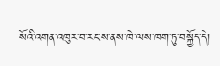སོའི་འགན་འཁུར་བ་རང་ས་ནས་ཁེ་ལས་ཁག་ཏུ་བསྐྱོད་དེ།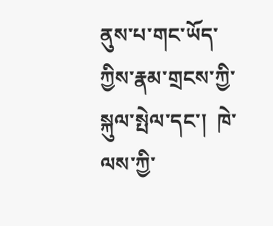ནུས་པ་གང་ཡོད་ཀྱིས་རྣམ་གྲངས་ཀྱི་སྐུལ་སྤེལ་དང་།  ཁེ་ལས་ཀྱི་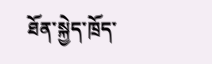ཐོན་སྐྱེད་ཁྲོད་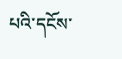པའི་དངོས་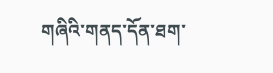གཞིའི་གནད་དོན་ཐག་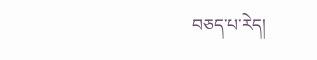བཅད་པ་རེད།